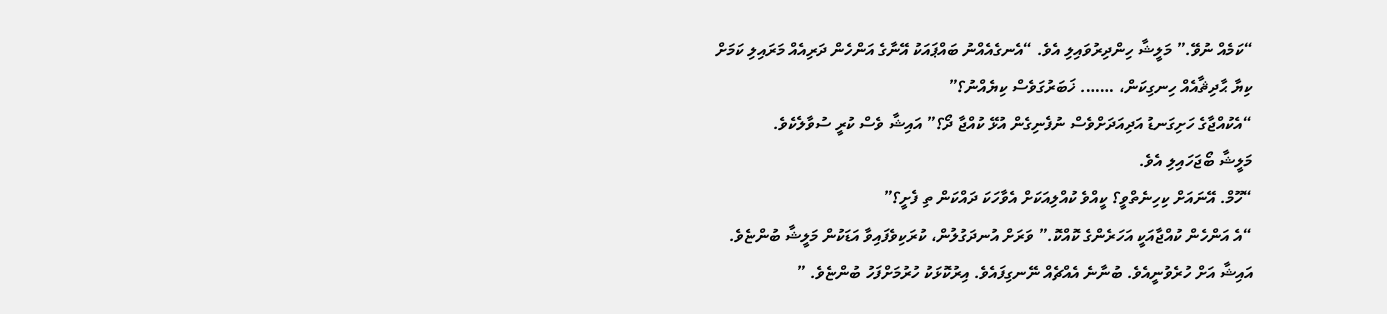“ކަމެއް ނުވޭ.” މަލީޝާ ހިންދިރުވައިލި އެވެ. “އެނގެއެއްނު ބައްޕައަކު އޭނާގެ އަންހެން ދަރިއެއް މަރައިލި ކަމަށް ކިޔާ ޙާދިޘާއެއް ހިނގިކަން، ……. ޚަބަރުގަވެސް ކިޔެއްނު؟”
“އެކުއްޖާގެ ހަށިގަނޑު އަދިއަދަށްވެސް ނުފެނިގެން އުޅޭ ކުއްޖާ ދޯ؟” އައިޝާ ވެސް ކުރީ ސުވާލެކެވެ.
މަލީޝާ ބޯޖަހައިލި އެވެ.
“ހޫމް. އޭނައަށް ކިހިނެތްވީ؟ ކީއްވެ ކުއްލިއަކަށް އެވާހަކަ ދައްކަން ތި ފެށީ؟”
“އެ އަންހެން ކުއްޖާއަކީ އަހަރެންގެ ކޮއްކޮ.” ވަރަށް އުނދަގުލުން، ކުރަކިވެފައިވާ އަޑަކުން މަލީޝާ ބުންޏެވެ.
އައިޝާ އަށް ހުރެވުނީއެވެ. ބުނާނެ އެއްޗެއް ނޭނގިފައެވެ. އިރުކޮޅަކު ހުރުމަށްފަހު ބުންޏެވެ. ”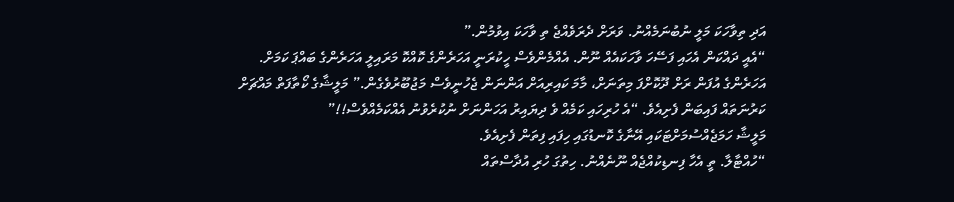އަދި ތިވާހަކަ މަލީ ނުބުނަމެއްނު. ވަރަށް ދެރަވެއްޖެ ތި ވާހަކަ އިވުމުން.”
“އެއީ ދައްކަން އެހައި ފަސޭހަ ވާހަކައެއް ނޫން. އެއްމެންވެސް ހީކުރަނީ އަހަރެންގެ ކޮއްކޮ މަރައިލީ އަހަރެންގެ ބައްޕަ ކަމަށް. އަހަރެންގެ އުފަން ރަށް ދޫކޮށްފަ މިތަނަށް، މާމަ ކައިރިއަށް އަންނަން ޖެހުނީވެސް މަޖުބޫރުވެގެން.” މަލީޝާގެ ކޯތާފަތް މައްޗަށް ކަރުނަތައް ފައިބަން ފެށިއެވެ. “އެ ހުރިހައި ކަމެއް ވެ ދިޔައިރު އަހަންނަށް ނުކުރެވުނު އެއްކަމެއްވެސް!!”
މަލީޝާ ހަމަޖެއްސުމަށްޓަކައި އޭނާގެ ކޮނޑުގައި ހިފައި ފިތަން ފެށިއެވެ.
“ހުއްޓާލާ. ތީ އެހާ ފިނޑިކުއްޖެއް ނޫނެއްނު. ހިތުގަ ހުރި އުދާސްތައް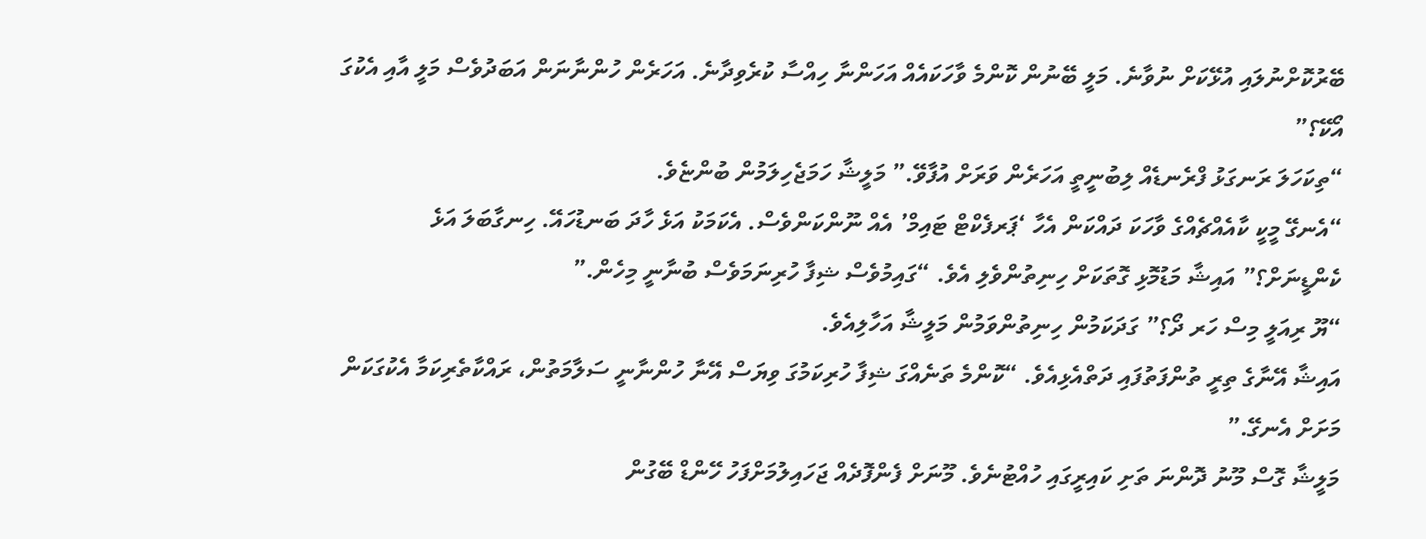ބޭރުކޮށްނުލައި އުޅޭކަށް ނުވާނެ. މަލީ ބޭނުން ކޮންމެ ވާހަކައެއް އަހަންނާ ހިއްސާ ކުރެވިދާނެ. އަހަރެން ހުންނާނަން އަބަދުވެސް މަލީ އާއި އެކުގަ އޯކޭ؟”
“ތިކަހަލަ ރަނގަޅު ފްރެނޑެއް ލިބުނީތީ އަހަރެން ވަރަށް އުފާވޭ.” މަލީޝާ ހަމަޖެހިލަމުން ބުންޏެވެ.
“އެނގޭ މީކީ ކާއެއްޗެއްގެ ވާހަކަ ދައްކަން އެހާ ‘ޕަރފެކްޓް ޓައިމް’ އެއް ނޫންކަންވެސް. އެކަމަކު އަޅެ ހާދަ ބަނޑުހައޭ. ހިނގާބަލަ އަޅެ ކެންޑީނަށް؟” އައިޝާ މަޑުމޮޅި ގޮތަކަށް ހިނިތުންވެލި އެވެ. “ގައިމުވެސް ޝިފާ ހުރިނަމަވެސް ބުނާނީ މިހެން.”
“ޔޫ ރިއަލީ މިސް ހަރ ދޯ؟” ގަދަކަމުން ހިނިތުންވަމުން މަލީޝާ އަހާލިއެވެ.
އައިޝާ އޭނާގެ ތިރީ ތުންފަތުފައި ދަތްއެޅިއެވެ. “ކޮންމެ ތަނެއްގަ ޝިފާ ހުރިކަމުގަ ވިޔަސް އޭނާ ހުންނާނީ ސަލާމަތުން، ރައްކާތެރިކަމާ އެކުގަކަން މަށަށް އެނގޭ.”
މަލީޝާ ގޮސް މޫނު ދޮންނަ ތަށި ކައިރީގައި ހުއްޓުނެވެ. މޫނަށް ފެންފޮދެއް ޖަހައިލުމަށްފަހު ހޭންޑް ބޭގުން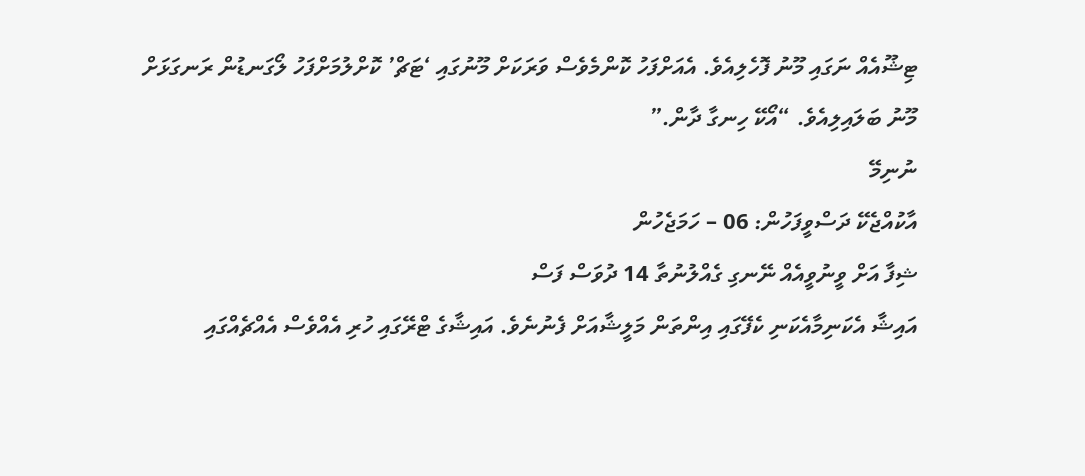ޓިޝޫއެއް ނަގައި މޫނު ފޮހެލިއެވެ. އެއަށްފަހު ކޮންމެވެސް ވަރަކަށް މޫނުގައި ‘ޓަޗް’ ކޮށްލުމަށްފަހު ލޯގަނޑުން ރަނގަޅަށް މޫނު ބަލައިލިއެވެ. “އޯކޭ ހިނގާ ދާން.”
ނުނިމޭ
އާކުއްޖެކޭ ދަސްވީފަހުން: 06 – ހަމަޖެހުން
ޝިފާ އަށް ވީނުވީއެއް ނޭނގި ގެއްލުނުތާ 14 ދުވަސް ފަސް
އައިޝާ އެކަނިމާއެކަނި ކެފޭގައި އިންތަން މަލީޝާއަށް ފެނުނެވެ. އައިޝާގެ ޓްރޭގައި ހުރި އެއްވެސް އެއްޗެއްގައި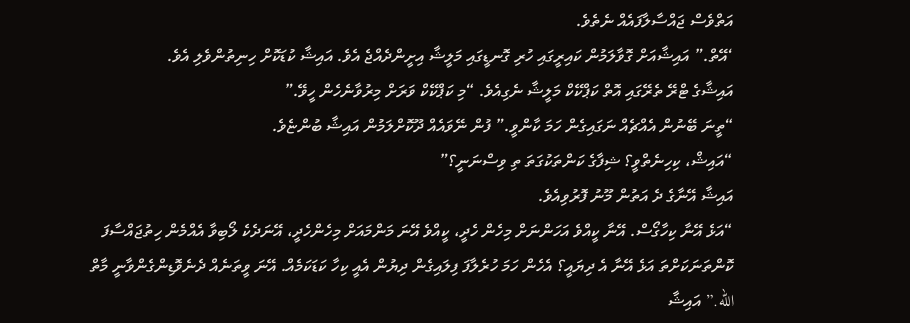އަތްވެސް ޖައްސާލާފައެއް ނެތެވެ.
‘އޭތް.” އައިޝާއަށް ގޮވާލަމުން ކައިރީގައި ހުރި ގޮނޑީގައި މަލީޝާ އިށީންދެއްޖެ އެވެ. އައިޝާ ކުޑަކޮށް ހިނިތުންވެލި އެވެ.
އައިޝާގެ ޓްރޭ ތެރޭގައި އޮތް ކަޕްކޭކް މަލީޝާ ނެގިއެވެ. “މި ކަޕްކޭކް ވަރަށް މިރުވާނެހެން ހީވޭ.”
“ތީނަ ބޭނުން އެއްޗެއް ނަގައިގެން ހަމަ ކާންވީ.” ފުން ނޭވައެއް ދޫކޮށްލަމުން އައިޝާ ބުންޏެވެ.
“އައިޝް، ކިހިނެތްވީ؟ ޝިފާގެ ކަންތަކުގަތަ ތި ވިސްނަނީ؟”
އައިޝާ އޭނާގެ ދެ އަތުން މޫނު ފޮރުވިއެވެ.
“އަޅެ އޭނާ ކިހާގޯސް. އޭނާ ކީއްވެ އަހަންނަށް މިހެން ހެދީ، ކީއްވެ އޭނަ މަންމައަށް މިހެންހެދީ، އޭނަދެކެ ލޯބިވާ އެއްމެން ހިތުޖައްސާފަ ކޮންތަނަކަށްތަ އަޅެ އޭނާ އެ ދިޔައީ؟ އެހެން ހަމަ ހުރެލާފަ ފިލައިގެން ދިޔުން އެއީ ކިހާ ކަޑަކަމެއް. އޭނަ ވީތަނެއް ދެނެވޮޑިންގެންވާނީ މާތް الله.” އައިޝާ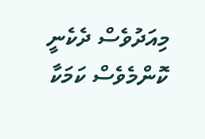މިއަދުވެސް ދެކެނީ ކޮންމެވެސް ކަމަކާ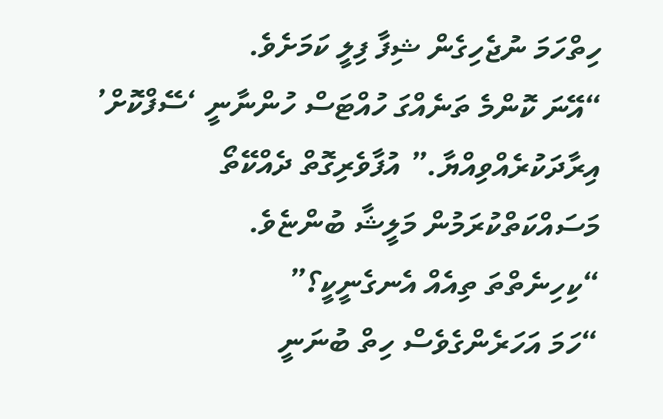ހިތްހަމަ ނުޖެހިގެން ޝިފާ ފިލީ ކަމަށެވެ.
“އޭނަ ކޮންމެ ތަނެއްގަ ހުއްޓަސް ހުންނާނީ ‘ސޭފްކޮށް’ އިރާދަކުރެއްވިއްޔާ.” އުފާވެރިގޮތް ދެއްކޭތޯ މަސައްކަތްކުރަމުން މަލީޝާ ބުންޏެވެ.
“ކިހިނެތްތަ ތިއެއް އެނގެނީކީ؟”
“ހަމަ އަހަރެންގެވެސް ހިތް ބުނަނީ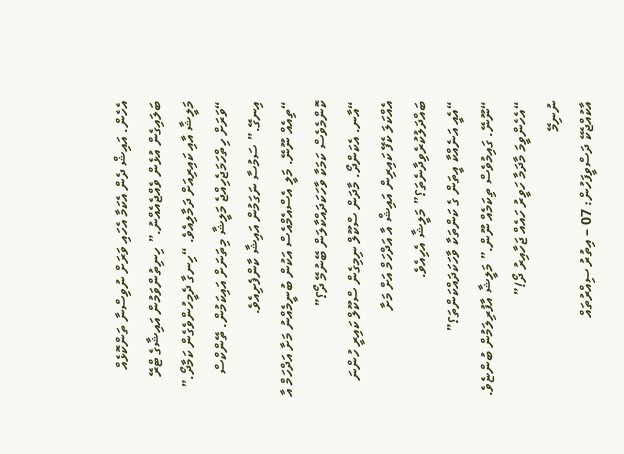އެހެން. އައިޝް ދެން އެކަމާ އެހައި ވަރަށް ނުވިސްނާ ތަންކޮޅެއް ބަލައިގެން އުޅެން ވެއްޖެއެއްނު.” ހިނިތުންވަމުން އައިޝާގެ ޓްރޭ މަލީޝާ އާއި ކައިރިއަށް ދަމާލިއެވެ. “ހިނގާ ދެމީހުންވެގެން ކަމާދޯ.”
“ވަރަށް ހިތްހަމަޖެހިއްޖެ މަލީޝާ މިތަނަށް އައިކަމުން. ތޭންކްސް އިނގޭ.” ސަމުސާ ނަގަމުން އައިޝާ ކާންފެށިއެވެ.
“ތިއެއް ނޫނޭ. މަލީ އެސްއެމްއެސް އަކުން ބުނީމެއްނު މަށާ އަދްހަމް އާ ކޮންމެވެސް ކަމަކާ ވާހަކަދައްކާލަން ބޭނުމޭ ދޯ؟”
“އާނ. އެކަންދޯ. މާދަން ސްކޫލް ނިމިގެން ސްކޫލް ކައިރީ ހުންނަ އެއްކަލަ ކެފޭ ކައިރިން އައިޝް އާ އަދްހަމް އަށް މަށާ ބައްދަލުކުރެވިދާނެތަ؟” މަލީޝާ އެހިއެވެ.
“އެއީ އަނެއްކާ އީތަން ގެ ކަންތަކާ ވާހަކަދައްކަންތަ؟”
“ނޫނޭ. ގައިމުވެސް ތިކަމެއް ނޫން.” މަލީޝާ އާފުރިލަމުން ބުންޏެވެ.
“އެހެންވީމަ މާދަމާ ހަވީރު ހައެއް ޖަހާއިރު ދޯ!”
ނުނިމޭ
އާކުއްޖެކޭ ދަސްވީފަހުން: 07 – އިތުރު ސިއްރުތައް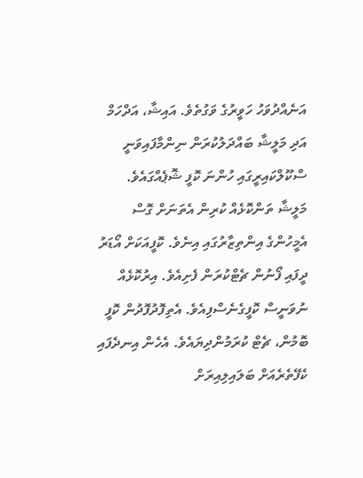އަނެއްދުވަހު ހަވީރުގެ ވަގުތެވެ. އައިޝާ، އަދްހަމް އަދި މަލީޝާ ބައްދަލުކުރަން ނިންމާފައިވަނީ ސްކޫލްކައިރީގައި ހުންނަ ކޮފީ ޝޮޕެއްގައެވެ.
މަލީޝާ ތަންކޮޅެއް ކުރިން އެތަނަށް ގޮސް އެމީހުންގެ އިންތިޒާރުގައި އިނެވެ. ކޮފީއަކަށް އޯޑަރު ދީފައި ފޯނުން ޗެޓްކުރަން ފެށިއެވެ. އިރުކޮޅެއް ނުވަނީސް ކޮފީގެނެސްފިއެވެ. އެތިފޮދުފޮދުން ކޮފީ ބޮމުން، ޗެޓް ކުރަމުންދިޔައެވެ. އެހެން އިނދެފައި ކެފޭތެރެއަށް ބަލައިލިއިރަށް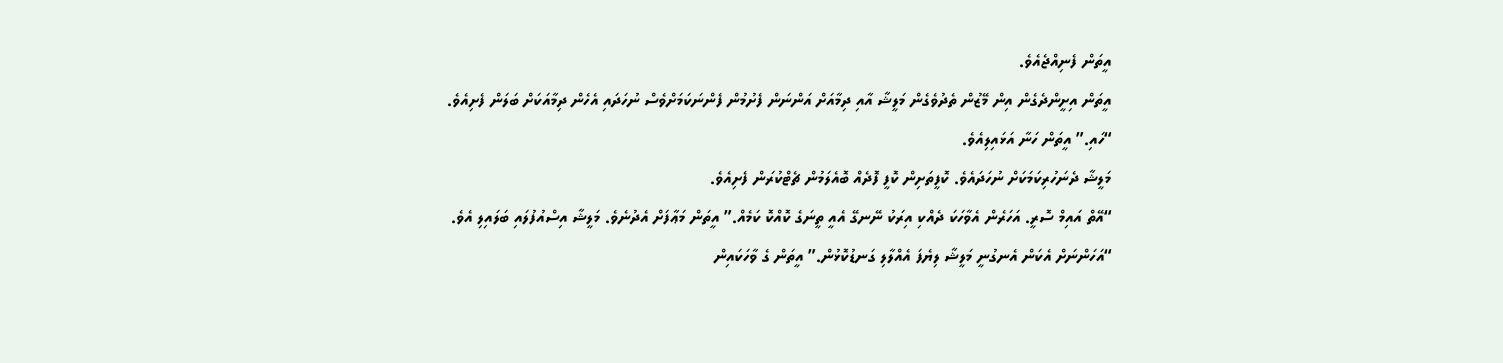އީތަން ފެނިއްޖެއެވެ.
އީތަން އިށީންދެގެން އިން މޭޒުން ތެދުވެގެން މަލީޝާ އާއި ދިމާއަށް އަންނަން ފެށުމުން ފެންނަކަމަށްވެސް ނުހަދައި އެހެން ދިމާއަކަށް ބަލަން ފެށިއެވެ.
“ހައި.” އީތަން ހަނާ އަޅައިލިއެވެ.
މަލީޝާ ދެނަހުރިކަމަކަށް ނުހަދައެވެ. ކޮފީތަށިން ކޮފީ ފޮދެއް ބޮއެލަމުން ޗެޓްކުރަން ފެށިއެވެ.
“އޭތް އައިމް ސޮރީ. އަހަރެން އެވާހަކަ ދެއްކި އިރަކު ނޭނގޭ އެއީ ތީނަގެ ކޮއްކޮ ކަމެއް.” އީތަން މަޢާފަށް އެދުނެވެ. މަލީޝާ އިސްއުފުލައި ބަލައިލި އެވެ.
“އަހަންނަށް އެކަން އެނގުނީ މަލީޝާ ލިޔެފަ އެއްލާލި ގަނޑުކޮޅުން.” އީތަން ގެ ވާހަކައިން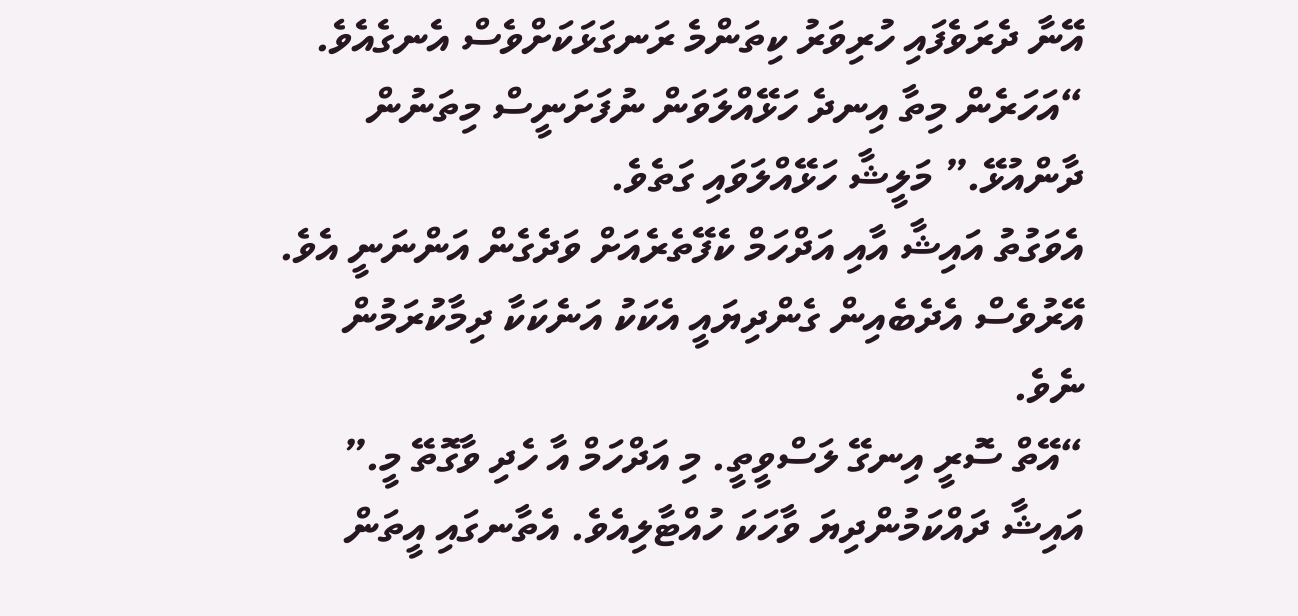އޭނާ ދެރަވެފައި ހުރިވަރު ކިތަންމެ ރަނގަޅަކަށްވެސް އެނގެއެވެ.
“އަހަރެން މިތާ އިނދެ ހަޅޭއްލަވަން ނުފަށަނީސް މިތަނުން ދާންއުޅޭ.” މަލީޝާ ހަޅޭއްލަވައި ގަތެވެ.
އެވަގުތު އައިޝާ އާއި އަދްހަމް ކެފޭތެރެއަށް ވަދެގެން އަންނަނީ އެވެ. އޭރުވެސް އެދެބެއިން ގެންދިޔައީ އެކަކު އަނެކަކާ ދިމާކުރަމުން ނެވެ.
“އޭތް ސޮރީ އިނގޭ ލަސްވީތީ. މި އަދްހަމް އާ ހެދި ވާގޮތޭ މީ.” އައިޝާ ދައްކަމުންދިޔަ ވާހަކަ ހުއްޓާލިއެވެ. އެތާނގައި އީތަން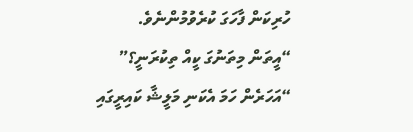ހުރިކަން ފާހަގަ ކުރެވުމުންނެވެ.
“އީތަން މިތަނުގަ ކީއް ތިކުރަނީ؟”
“އަހަރެން ހަމަ އެކަނި މަލީޝާ ކައިރީގައި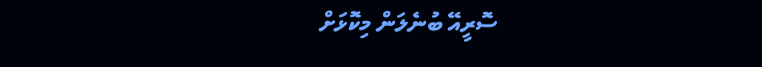ސޮރީއޭ ބުނެލަން މިކޮޅަށް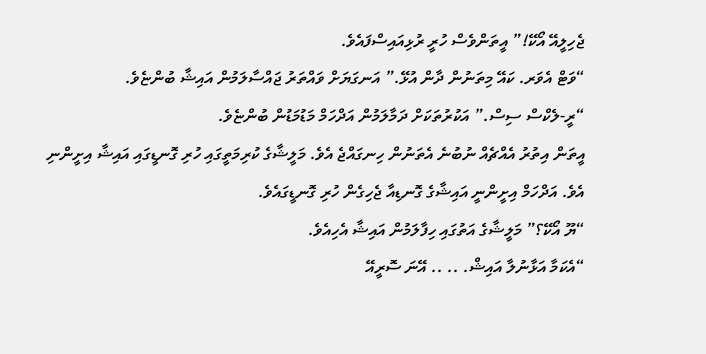ޖެހިލީއޭ އޯކޭ!” އީތަންވެސް ހުރީ ރުޅިއައިސްފައެވެ.
“ވަޓް އެވަރ. ކައޭ މިތަނުން ދާން އުޅޭ.” އަނގަޔަށް ވައްތަރު ޖައްސާލަމުން އައިޝާ ބުންޏެވެ.
“ރީ-ލެކްސް ސިސް.” އަކުރުތަކަށް ދަމާލަމުން އަދްހަމް މަޑުމަޑުން ބުންޏެވެ.
އީތަން އިތުރު އެއްޗެއް ނުބުނެ އެތަނުން ހިނގައްޖެ އެވެ. މަލީޝާގެ ކުރިމަތީގައި ހުރި ގޮނޑީގައި އައިޝާ އިށީންނި އެވެ. އަދްހަމް އިށީންނީ އައިޝާގެ ގޮނޑިއާ ޖެހިގެން ހުރި ގޮނޑީގައެވެ.
“ޔޫ އޯކޭ؟” މަލީޝާގެ އަތުގައި ހިފާލަމުން އައިޝާ އެހިއެވެ.
“އެކަމާ އަޅާނުލާ އައިޝް. .. .. އޭނަ ސޮރީއޭ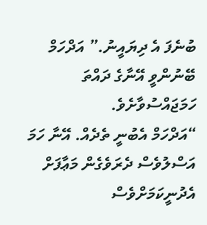ބުނެފަ އެ ދިޔައީނު.” އަދްހަމް ބޭނުންވީ އޭނާގެ ދައްތަ ހަމަޖައްސުވާށެވެ.
“އަދްހަމް އެބުނީ ތެދެއް. އޭނާ ހަމަ އަސްލުވެސް ދެރަވެގެން މަޢާފަށް އެދުނީކަމަށްވެސް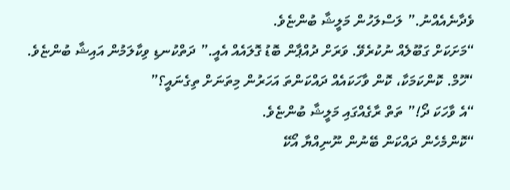ވެދާނެއެއްނު.” ލަސްލަހުން މަލީޝާ ބުންޏެވެ.
“މަށަކަށް ގަބޫލެއް ނުކުރެވޭ. ވަރަށް ދުއްޕާން ބޮޑު ގޮލައެއް އެއީ.” ދަތްކުނޑި ވިކާލަމުން އައިޝާ ބުންޏެވެ. “ހޫމް. ކޮންކަމަކާ، ކޮން ވާހަކައެއް ދައްކަންތަ އަހަރުން މިތަނަށް ތިގެނައީ؟”
“އެ ވާހަކަ ދޯ!” ތަތް ރާގެއްގައި މަލީޝާ ބުންޏެވެ.
“ކޮންމެހެން ދައްކަން ބޭނުން ނޫނިއްޔާ އޯކޭ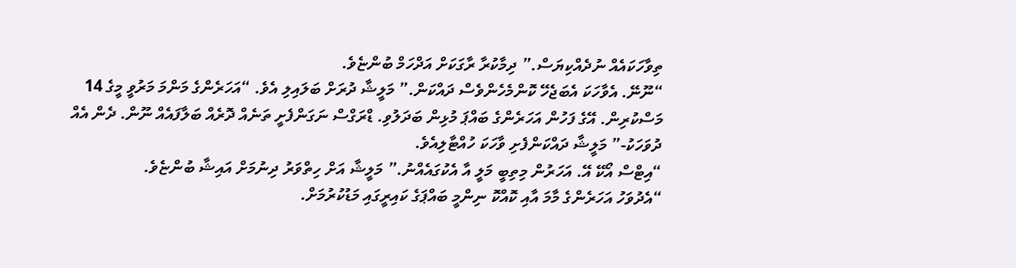ތިވާހަކައެއް ނުދެއްކިޔަސް.” ދިމާކުރާ ރާގަކަށް އަދްހަމް ބުންޏެވެ.
“ނޫނޭ. އެވާހަކަ އެބަޖެހޭ ކޮންމެހެންވެސް ދައްކަން.” މަލީޝާ ދުރަށް ބަލައިލި އެވެ. “އަހަރެންގެ މަންމަ މަރުވީ މީގެ 14 މަސްކުރިން. އޭގެ ފަހުން އަހަރެންގެ ބައްޕަ މުޅިން ބަދަލުވި. ޑްރަގްސް ނަގަންފެށީ ތަނެއް ދޮރެއް ބަލާފައެއް ނޫން. ދެން އެއް ދުވަހަކު-” މަލީޝާ ދައްކަންފެށި ވާހަކަ ހުއްޓާލިއެވެ.
“އިޓްސް އޯކޭ އޭ. އަހަރުން މިތިބީ މަލީ އާ އެކުގައެއްނު.” މަލީޝާ އަށް ހިތްވަރު ދިނުމަށް އައިޝާ ބުންޏެވެ.
“އެދުވަހު އަހަރެންގެ މާމަ އާއި ކޮއްކޮ ނިންމީ ބައްޕަގެ ކައިރީގައި މަޑުކުރުމަށް.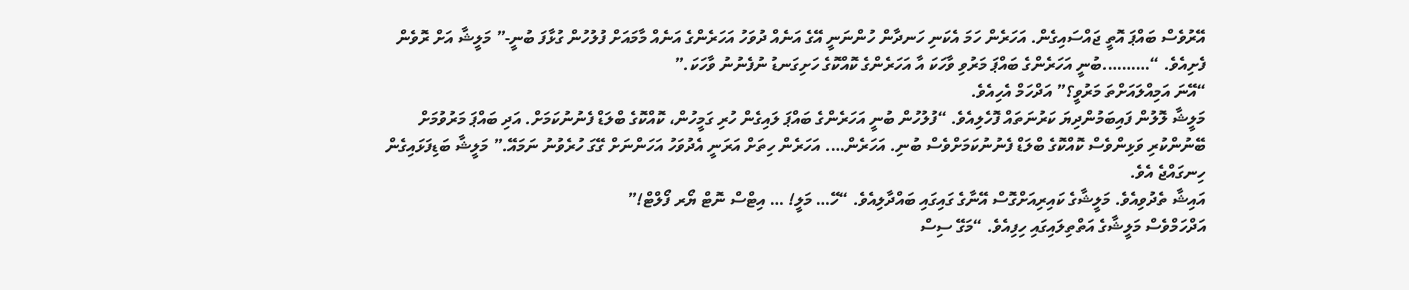އޭރުވެސް ބައްޕަ އޮތީ ޖައްސައިގެން. އަހަރެން ހަމަ އެކަނި ހަނދާން ހުންނަނީ އޭގެ އަނެއް ދުވަހު އަހަރެންގެ އަނެއް މާމައަށް ފުލުހުން ގުޅާފަ ބުނީ-” މަލީޝާ އަށް ރޮވެން ފެށިއެވެ. “……….ބުނީ އަހަރެންގެ ބައްޕަ މަރުވި ވާހަކަ އާ އަހަރެންގެ ކޮއްކޮގެ ހަށިގަނޑު ނުފެނުނު ވާހަކަ.”
“އޭނަ އަމިއްލައަށްތަ މަރުވީ؟” އަދްހަމް އެހިއެވެ.
މަލީޝާ ލޮލުން ފައިބަމުންދިޔަ ކަރުނަތައް ފޮހެލިއެވެ. “ފުލުހުން ބުނީ އަހަރެންގެ ބައްޕަ ލައިގެން ހުރި ގަމީހުން، ކޮއްކޮގެ ބްލަޑް ފެނުނުކަމަށް. އަދި ބައްޕަ މަރުވުމަށް ބޭނުންކުރި ވަޅިންވެސް ކޮއްކޮގެ ބްލަޑް ފެނުނުކަމަށްވެސް ބުނި. އަހަރެން…. އަހަރެން ހިތަށް އަރަނީ އެދުވަހު އަހަންނަށް ގޭގަ ހުރެވުނު ނަމައޭ.” މަލީޝާ ބަޑިފަޅައިގެން ހިނގައްޖެ އެވެ.
އައިޝާ ތެދުވިއެވެ. މަލީޝާގެ ކައިރިއަށްގޮސް އޭނާގެ ގައިގައި ބައްދާލިއެވެ. “ހޭ… މަލީ! … އިޓްސް ނޮޓް ޔޯރ ފޯލްޓް!”
އަދްހަމްވެސް މަލީޝާގެ އަތްތިލައިގައި ހިފިއެވެ. “މަގޭ ސިސް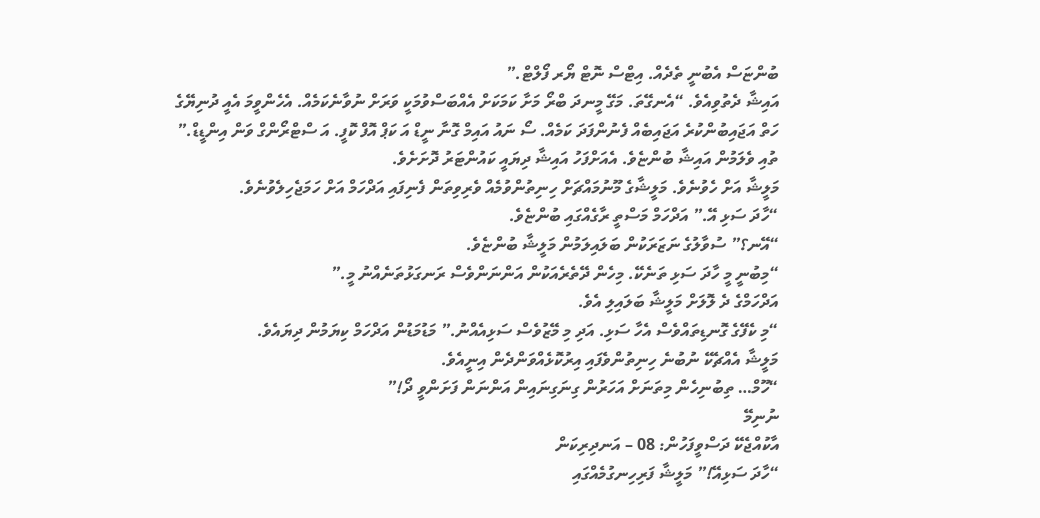ބުންޏަސް އެބުނީ ތެދެއް. އިޓްސް ނޮޓް ޔޯރ ފޯލްޓް.”
އައިޝާ ދެތުވިއެވެ. “އެނގޭތަ. މަގޭ މީނދަ ބްރޯ މަށާ ކަމަކަށް އެއްބަސްވުމަކީ ވަރަށް ނުވާނެކަމެއް. އެހެންވީމަ އެއީ ދުނިޔޭގެ ހަތް އަޖައިބުންކުރެ އަޖައިބެއް ފެނުންފަދަ ކަމެއް. ސޯ ނައު އައިމް ގޮނާ ނީޑް އަ ކަޕް އޮފް ކޮފީ. އަ ސްޓްރޯންގް ވަން އިންޑީޑް.” ތުއި ވެލަމުން އައިޝާ ބުންޏެވެ. އެއަށްފަހު އައިޝާ ދިޔައީ ކައުންޓަރު ދޮށަށެވެ.
މަލީޝާ އަށް ހެވުނެވެ. މަލީޝާގެ މޫނުމައްޗަށް ހިނިތުންވުމެއް ވެރިވިތަން ފެނިފައި އަދްހަމް އަށް ހަމަޖެހިލެވުނެވެ.
“ހާދަ ސަޅި އޭ.” އަދްހަމް މަސްތީ ރާގެއްގައި ބުންޏެވެ.
“އޭނ؟” ސުވާލުގެ ނަޒަރަކުން ބަލައިލަމުން މަލީޝާ ބުންޏެވެ.
“މިބުނީ މީ ހާދަ ސަޅި ތަނެކޭ. މިހެން ދޭތެރެއަކުން އަންނަންވެސް ރަނގަޅުތަނެއްނު މީ.”
އަދްހަމްގެ ދެ ލޮލަށް މަލީޝާ ބަލައިލި އެވެ.
“މި ކެފޭގެ ގޮނޑިތައްވެސް އެހާ ސަޅި. އަދި މި މޭޒުވެސް ސަޅިއެއްނު.” މަޑުމަޑުން އަދްހަމް ކިޔަމުން ދިޔައެވެ.
މަލީޝާ އެއްޗެކޭ ނުބުނެ ހިނިތުންވެފައި އިރުކޮޅެއްވަންދެން އިނީއެވެ.
“ހޫމް… ތިބުނިހެން މިތަނަށް އަހަރުން ގިނަގިނައިން އަންނަން ފަށަންވީ ދޯ!”
ނުނިމޭ
އާކުއްޖެކޭ ދަސްވީފަހުން: 08 – އަނދިރިކަން
“ހާދަ ސަޅިއޭ!” މަލީޝާ ފަރިހިނގުމެއްގައި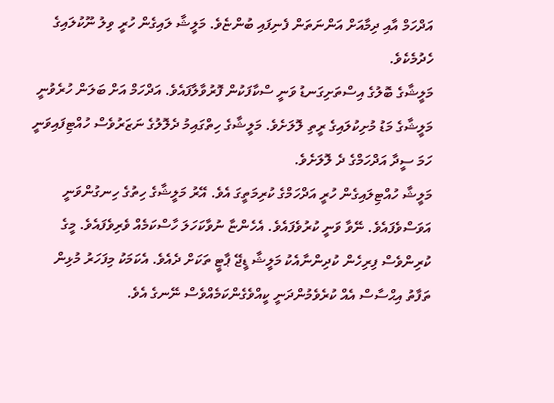އަދްހަމް އާއި ދިމާއަށް އަންނަތަން ފެނިފައި ބުންޏެވެ. މަލީޝާ ލައިގެން ހުރީ ވިލު ނޫކުލައިގެ ހެދުމެކެވެ.
މަލީޝާގެ ބޮލުގެ އިސްތަށިގަނޑު ވަނީ ސްކާފަކުން ފޮރުވާލާފައެވެ. އަދްހަމް އަށް ބަލަން ހުރެވުނީ މަލީޝާގެ މަޑު މުށިކުލައިގެ ރީތި ލޮލަށެވެ. މަލީޝާގެ ހިތްގައިމު ދެލޮލުގެ ނަޒަރުވެސް ހުއްޓިފައިވަނީ ހަމަ ސީދާ އަދްހަމްގެ ދެ ލޮލަށެވެ.
މަލީޝާ ހުއްޓިލައިގެން ހުރީ އަދްހަމްގެ ކުރިމަތީގަ އެވެ. އޭރު މަލީޝާގެ ހިތުގެ ހިނގުންވަނީ އަވަސްވެފައެވެ. ނޭވާ ވަނީ ކުރުވެފައެވެ. އެހެންޏާ ނުވާކަހަލަ ހާސްކަމެއް ވެރިވެފައެވެ. މީގެ ކުރިންވެސް ފިރިހެން ކުދިންނާއެކު މަލީޝާ ޑީޖޭ ޕާޓީ ތަކަށް ދެއެވެ. އެކަމަކު މިފަހަރު މުޅިން ތަފާތު އިޙްސާސް އެއް ކުރެވެމުންދަނީ ކީއްވެގެންކަމެއްވެސް ނޭނގެ އެވެ.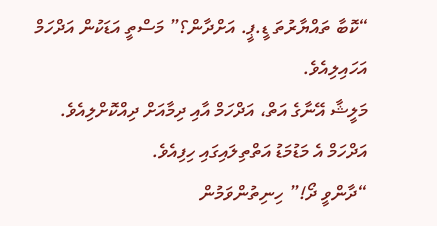“ކޮބާ ތައްޔާރުތަ ޑީ.ޕީ. އަށްދާން؟” މަސްތީ އަޑަކުން އަދްހަމް އަހައިލިއެވެ.
މަލީޝާ އޭނާގެ އަތް، އަދްހަމް އާއި ދިމާއަށް ދިއްކޮށްލިއެވެ. އަދްހަމް އެ މަޑުމަޑު އަތްތިލައިގައި ހިފިއެވެ.
“ދާންވީ ދޯ!” ހިނިތުންވަމުން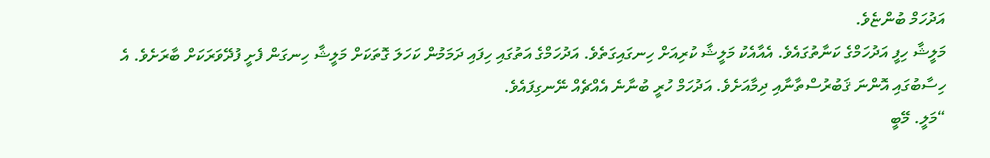އަދުހަމް ބުންޏެވެ.
މަލީޝާ ހިފީ އަދުހަމްގެ ކަނާތުގައެވެ. އެއާއެކު މަލީޝާ ކުރިއަށް ހިނގައިގަތެވެ. އަދުހަމްގެ އަތުގައި ހިފައި ދަމަމުން ކަހަލަ ގޮތަކަށް މަލީޝާ ހިނގަން ފެށީ ފުދޭވަރަކަށް ބާރަށެވެ. އެ ހިސާބުގައި އޮންނަ ޤަބުރުސްތާނާއި ދިމާއަށެވެ. އަދުހަމް ހުރީ ބުނާނެ އެއްޗެއް ނޭނގިފައެވެ.
“މަލީ. މޭބީ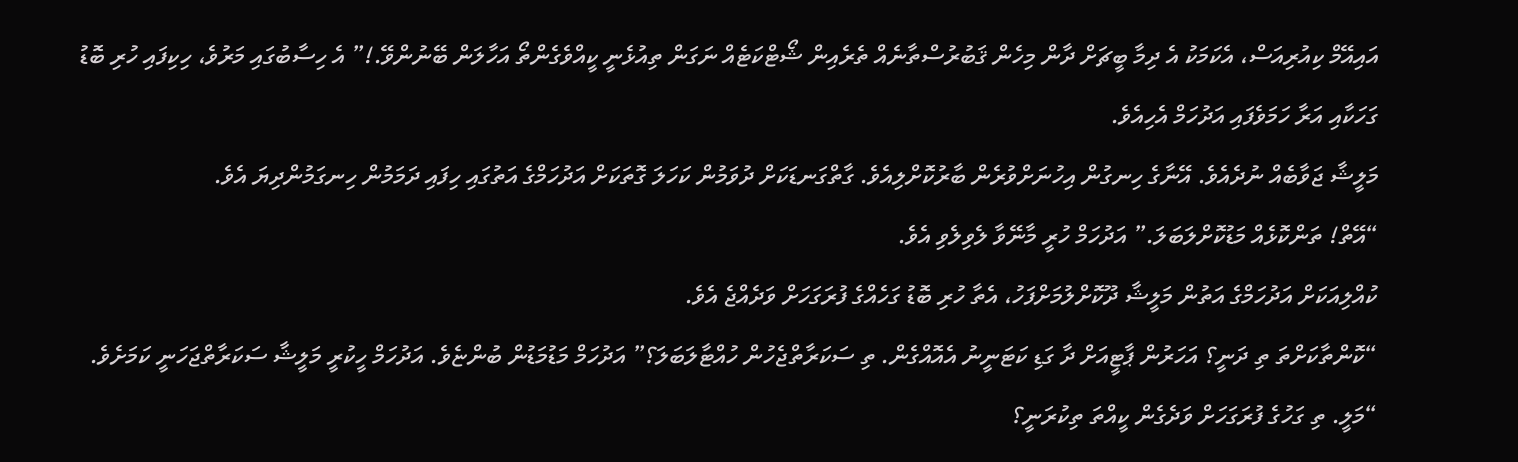އައިއޭމް ކިއުރިއަސް، އެކަމަކު އެ ދިމާ ބީޗަށް ދާން މިހެން ޤަބުރުސްތާނެއް ތެރެއިން ޝޯޓްކަޓެއް ނަގަން ތިއުޅެނީ ކީއްވެގެންތޯ އަހާލަން ބޭނުންވޭ.!” އެ ހިސާބުގައި މަރުވެ، ހިކިފައި ހުރި ބޮޑު ގަހަކާއި އަރާ ހަމަވެފައި އަދުހަމް އެހިއެވެ.
މަލީޝާ ޖަވާބެއް ނުދެއެވެ. އޭނާގެ ހިނގުން އިހުނަށްވުރެން ބާރުކޮށްލިއެވެ. ގާތްގަނޑަކަށް ދުވަމުން ކަހަލަ ގޮތަކަށް އަދުހަމްގެ އަތުގައި ހިފައި ދަމަމުން ހިނގަމުންދިޔަ އެވެ.
“އޭތް! ތަންކޮޅެއް މަޑުކޮށްލަބަލަ.” އަދުހަމް ހުރީ މާނޭވާ ލެވިލެވި އެވެ.
ކުއްލިއަކަށް އަދުހަމްގެ އަތުން މަލީޝާ ދޫކޮށްލުމަށްފަހު، އެތާ ހުރި ބޮޑު ގަހެއްގެ ފުރަގަހަށް ވަދެއްޖެ އެވެ.
“ކޮންތާކަށްތަ ތި ދަނީ؟ އަހަރުން ޕާޓީއަށް ދާ ގަޑި ކަޓަނީނު އެއޮއްގެން. ތި ސަކަރާތްޖެހުން ހުއްޓާލަބަލަ؟” އަދުހަމް މަޑުމަޑުން ބުންޏެވެ. އަދުހަމް ހީކުރީ މަލީޝާ ސަކަރާތްޖަހަނީ ކަމަށެވެ.
“މަލީ. ތި ގަހުގެ ފުރަގަހަށް ވަދެގެން ކީއްތަ ތިކުރަނީ؟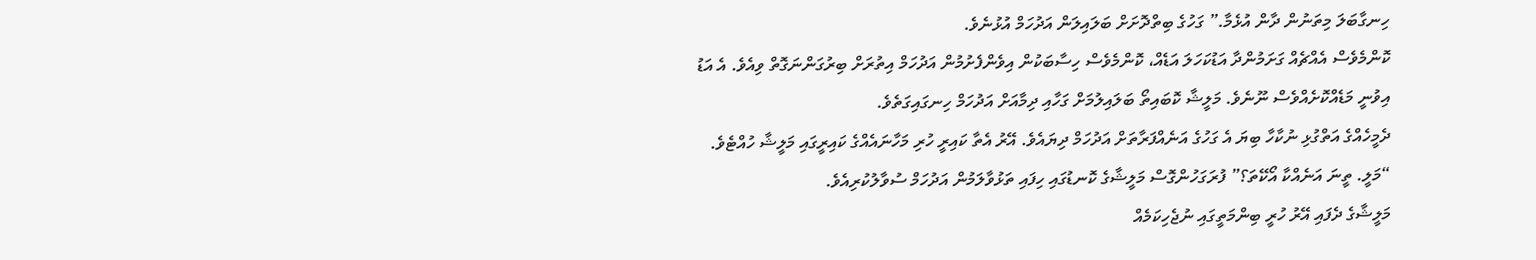ހިނގާބަލަ މިތަނުން ދާން އުޅެމާ.” ގަހުގެ ބިތްދޮށަށް ބަލައިލަން އަދުހަމް އުޅުނެވެ.
ކޮންމެވެސް އެއްޗެއް ގަށަމުންދާ އަޑުކަހަލަ އަޑެއް، ކޮންމެވެސް ހިސާބަކުން އިވެންފެށުމުން އަދުހަމް އިތުރަށް ބިރުގަންނަގޮތް ވިއެވެ. އެ އަޑު އިވުނީ މަޑެއްކޮށެއްވެސް ނޫނެވެ. މަލީޝާ ކޮބައިތޯ ބަލައިލުމަށް ގަހާއި ދިމާއަށް އަދުހަމް ހިނގައިގަތެވެ.
ދެމީހެއްގެ އަތްގުޅި ނުކާހާ ބިޔަ އެ ގަހުގެ އަނެއްފަރާތަށް އަދުހަމް ދިޔައެވެ. އޭރު އެތާ ކައިރީ ހުރި މަހާނައެއްގެ ކައިރީގައި މަލީޝާ ހުއްޓެވެ.
“މަލީ. ތީނަ އަނެއްކާ އޯކޭތަ؟” ފުރަގަހުންގޮސް މަލީޝާގެ ކޮނޑުގައި ހިފައި ތަޅުވާލަމުން އަދުހަމް ސުވާލުކުރިއެވެ.
މަލީޝާގެ ދެފައި އޭރު ހުރީ ބިންމަތީގައި ނުޖެހިކަމެއް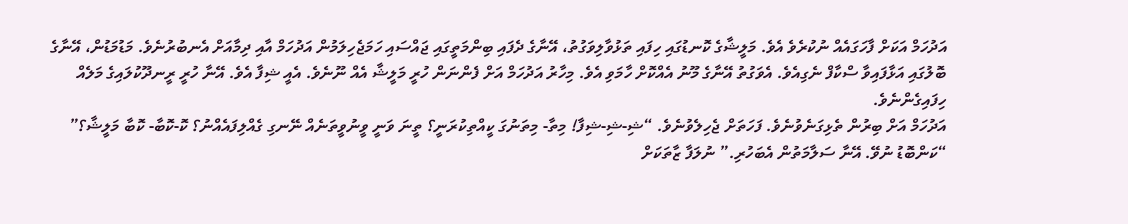އަދުހަމް އަކަށް ފާހަގައެއް ނުކުރެވެ އެވެ. މަލީޝާގެ ކޮނޑުގައި ހިފައި ތަޅުވާލިވަގުތު، އޭނާގެ ދެފައި ބިންމަތީގައި ޖައްސައި ހަމަޖެހިލަމުން އަދުހަމް އާއި ދިމާއަށް އެނބުރުނެވެ. މަޑުމަޑުން، އޭނާގެ ބޮލުގައި އަޅާފައިވާ ސްކާފް ނެގިއެވެ. އެވަގުތު އޭނާގެ މޫނު އެއްކޮށް ހާމަވި އެވެ. މިހާރު އަދުހަމް އަށް ފެންނަން ހުރީ މަލީޝާ އެއް ނޫނެވެ. އެއީ ޝިފާ އެވެ. އޭނާ ހުރީ ރީނދޫކުލައިގެ މަލެއް ހިފައިގެންނެވެ.
އަދުހަމް އަށް ބިރުން ތެޅިގަނެވުނެވެ. ފަހަތަށް ޖެހިލެވުނެވެ. “ޝި-ޝި-ޝިފާ! މިތާ- މިތަނުގަ ކީއްތިކުރަނީ؟ ތީނަ ވަނީ ވީނުވީތަނެއް ނޭނގި ގެއްލިފައެއްނު؟ ކޮ-ކޮބާ- ކޮބާ މަލީޝާ؟”
“ކަންބޮޑު ނުވޭ. އޭނާ ސަލާމަތުން އެބަހުރި.” ނުލަފާ ޒާތަކަށް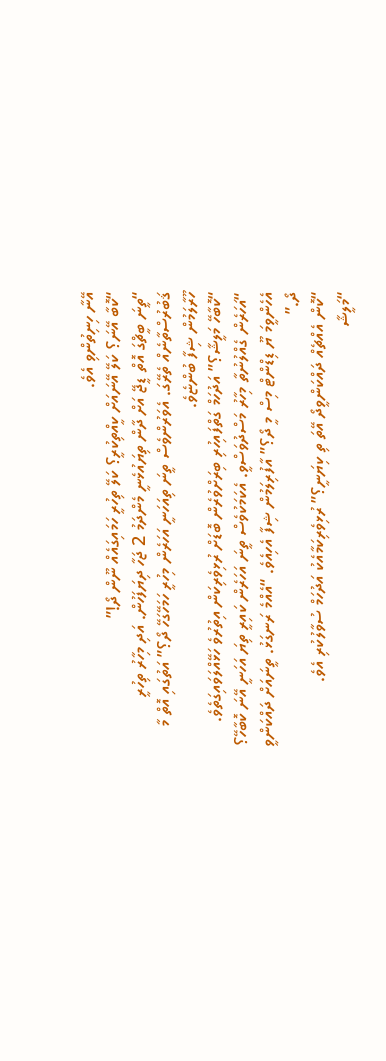އޭނާ ހިނިތުންވި އެވެ.
“ކޮބާ އޭނަ؟ ކަލޭ އޭނައަށް ކީއްތިކުރީ؟ ކަލޭ ތިހުރީ ހަމައިގައެއް ނޫން ދޯ!”
“ތީނަ ބީޗްގަ އޮތް ޑީޖޭ އަށް ދާން ތިޔައުޅެނީ މެންދަމު 2 ޖަހާ ދިޔަފަހުން. އަދި މިހާރު ތިހުރީ ޤަބުރުސްތާނެއް ތެރޭގަ. އެވަރުންވެސް ތީނަ ތިއަހަނީ އަހަރެން މިހުރީ ހަމަހޭގަހޭ ދޯ؟” އަތުގައި އޮތް މާ ހޫރާލަމުން ޝިފާ ބުންޏެވެ.
“ކޮބާހޭ މަލީޝާ؟” އަދުހަމް ގަތްފައިހުރި ބިރަށްވުރެން ބޮޑަށް ރުޅިވެރިކަން އިތުރުވެ ހަޅޭއްލަވައިގަތެވެ.
“އަހަރެން ގެއްލުނުތާ މިހާރު މަސްދުވަސްވީ. އެކަމަކުވެސް ތީނަ އަހަރެން ކައިރީ ތިޔަ އަހަނީ އޭނަ ކޮބާހޭ؟ އެހެންވީމަ ޔޫ ޑިޑްންޓް މިސް މީ ދޯ؟” އާފުރިލަމުން ޝިފާ އެހިއެވެ. “އެއްމެ ރަނގަޅު. ތީނައަށް ދައްކަންވީ ދޯ.”
“ކޮން އެއްޗެއް ދައްކަންވީދޯ އޭތަ ތި ކިޔަނީ؟” ރުޅިވެރިކަމާއެކު އަދުހަމް ސުވާލުކުރި އެވެ.
“މަލީޝާ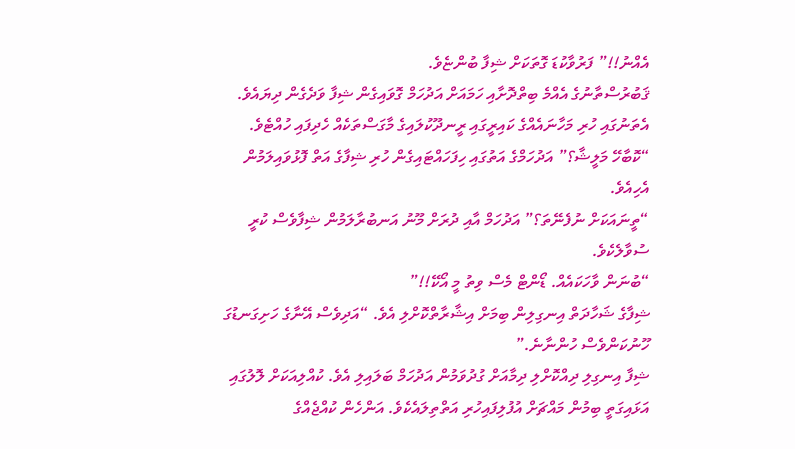އެއްނު!!” ފަރުވާކުޑަ ގޮތަކަށް ޝިފާ ބުންޏެވެ.
ޤަބުރުސްތާނުގެ އެއްމެ ބިތްދޮށާއި ހަމައަށް އަދުހަމް ގޮވައިގެން ޝިފާ ވަދެގެން ދިޔައެވެ. އެތަނުގައި ހުރި މަހާނައެއްގެ ކައިރީގައި ރީނދޫކުލައިގެ މާގަސްތަކެއް ހެދިފައި ހުއްޓެވެ.
“ކޮބާހޭ މަލީޝާ؟” އަދުހަމްގެ އަތުގައި ހިފަހައްޓައިގެން ހުރި ޝިފާގެ އަތް ފޮޅުވައިލަމުން އެހިއެވެ.
“ތީނައަކަށް ނުފެނޭތަ؟” އަދުހަމް އާއި ދުރަށް މޫނު އަނބުރާލަމުން ޝިފާވެސް ކުރީ ސުވާލެކެވެ.
“ބުނަން ވާހަކައެއް. ޑޯންޓް މެސް ވިތު މީ އޯކޭ!!”
ޝިފާގެ ޝަހާދަތް އިނގިލިން ބިމަށް އިޝާރާތްކޮށްލި އެވެ. “އަދިވެސް އޭނާގެ ހަށިގަނޑުގަ ހޫނުކަންވެސް ހުންނާނެ.”
ޝިފާ އިނގިލި ދިއްކޮށްލި ދިމާއަށް ގުދުވަމުން އަދުހަމް ބަލައިލި އެވެ. ކުއްލިއަކަށް ލޮލުގައި އަޅައިގަތީ ބިމުން މައްޗަށް އުފުލިފައިހުރި އަތްތިލައެކެވެ. އަންހެން ކުއްޖެއްގެ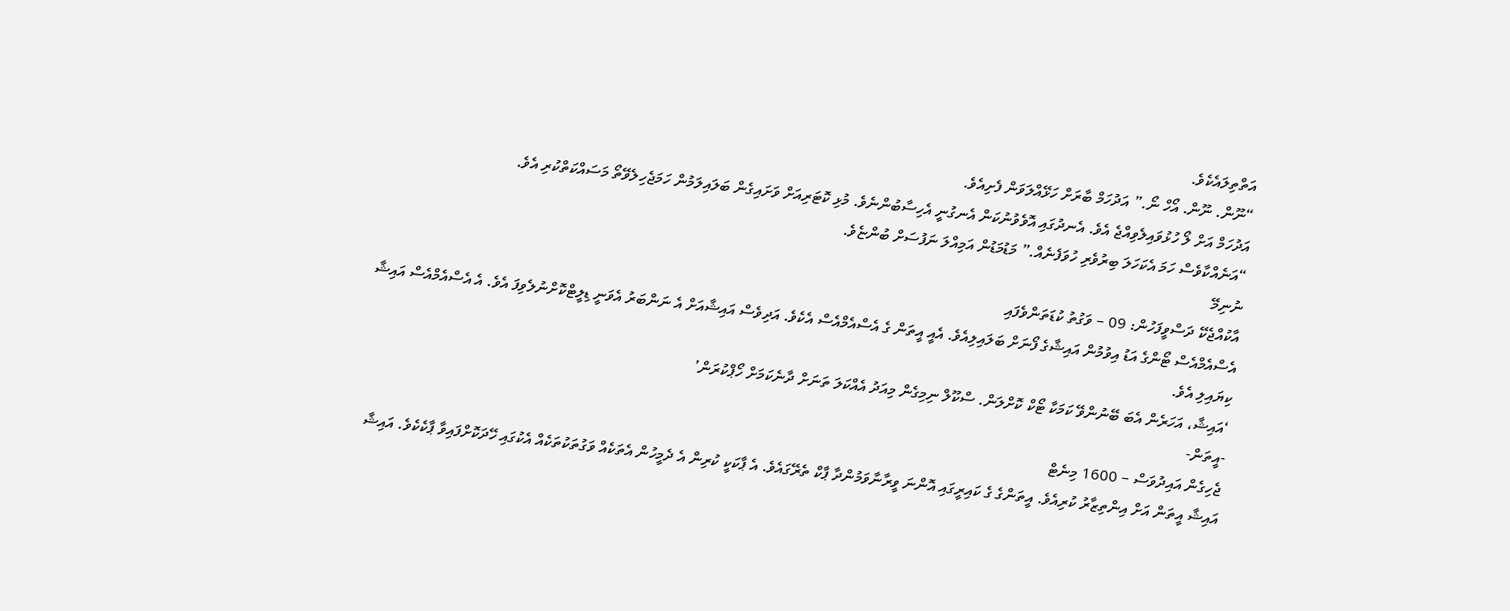އަތްތިލައެކެވެ.
“ނޫން. ނޫން. އޯހް ނޯ.” އަދުހަމް ބާރަށް ހަޅޭއްލަވަން ފެށިއެވެ.
އަދުހަމް އަށް ލޯ ހުޅުވައިލެވިއްޖެ އެވެ. އެނދުގައި އޮވެވުނުކަން އެނގުނީ އެހިސާބުންނެވެ. މުޅި ކޮޓަރިއަށް ވަށައިގެން ބަލައިލަމުން ހަމަޖެހިލެވޭތޯ މަސައްކަތްކުރި އެވެ.
“އަނެއްކާވެސް ހަމަ އެކަހަލަ ބިރުވެރި ހުވަފެނެއް.” މަޑުމަޑުން އަމިއްލަ ނަފުސަށް ބުންޏެވެ.
ނުނިމޭ
އާކުއްޖެކޭ ދަސްވީފަހުން: 09 – ވަގުތު ކުޑަތަންވެފައި
އެސްއެމްއެސް ޓޯންގެ އަޑު އިވުމުން އައިޝާގެ ފޯނަށް ބަލައިލިއެވެ. އެއީ އީތަން ގެ އެސްއެމްއެސް އެކެވެ. އަދިވެސް އައިޝާއަށް އެ ނަންބަރު އެވަނީ ޑިލީޓްކޮށްނުލެވިފަ އެވެ. އެ އެސްއެމްއެސް އައިޝާ ކިޔައިލި އެވެ.
‘އައިޝާ، އަހަރެން އެބަ ބޭނުންވޭ ކަމަކާ ޓޯކް ކޮށްލަން. ސްކޫލް ނިމިގެން މިއަދު އެއްކަލަ ތަނަށް ދާނެކަމަށް ހޯޕްކުރަން’
-އީތަން-
ޖެހިގެން އައިދުވަސް – 1600 މިނެޓް
އައިޝާ އީތަން އަށް އިންތިޒާރު ކުރިއެވެ. އީތަންގެ ގެ ކައިރީގައި އޮންނަ ވީރާނާވަމުންދާ ޕާކް ތެރޭގައެވެ. އެ ޕާކަކީ ކުރިން އެ ދެމީހުން އެތަކެއް ވަގުތަކުތަކެއް އެކުގައި ހޭދަކޮށްފައިވާ ޕާކެކެވެ. އައިޝާ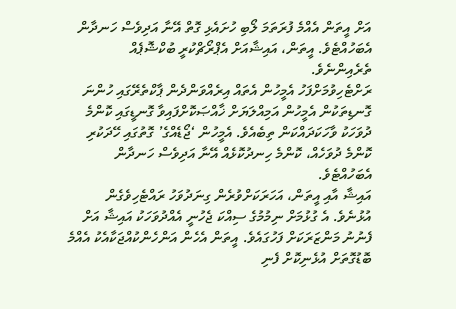އަށް އީތަން އެއްމެ ފުރަތަމަ ލޯބި ހުށައެޅި ގޮތް އޭނާ އަދިވެސް ހަނދާން އެބަހުއްޓެވެ. އީތަން، އައިޝާއަށް އެޕްރޯޗްކުރީ ބުކްޝޮޕެއް ތެރެއިންނެވެ.
ރަށްޓެހިވުމަށްފަހު އެމީހުން އެތައް އިރެއްވަންދެން ޕާކްތެރޭގައި ހުންނަ ގޮނޑިތަކުން އެމީހުން އަމިއްލަޔަށް ޚާއްޞަކޮށްފައިވާ ގޮނޑީގައި ކޮންމެ ދުވަހަކު ވާހަކަދައްކަން ތިބެއެވެ. އެމީހުން ‘ޖޯޑެއްގެ’ ގޮތުގައި ހޭދަކުރި ކޮންމެ ދުވަހެއް، ކޮންމެ ހިނދުކޮޅެއް އޭނާ އަދިވެސް ހަނދާން އެބަހުއްޓެވެ.
އައިޝާ އާއި އީތަން، އަހަރަކަށްވުރެން ގިނަދުވަހު ރައްޓެހިވެގެން އުޅުނެވެ. އެ ގުޅުމަށް ނިމުމުގެ ސިއްކަ ޖެހުނީ އެއްދުވަހަކު އައިޝާ އަށް ފެނުނު މަންޒަރަކަށް ފަހުގައެވެ. އީތަން އެހެން އަންހެންކުއްޖަކާއެކު އެއްމެ ބޮޑުގޮތަށް އުޅެނިކޮށް ފެނި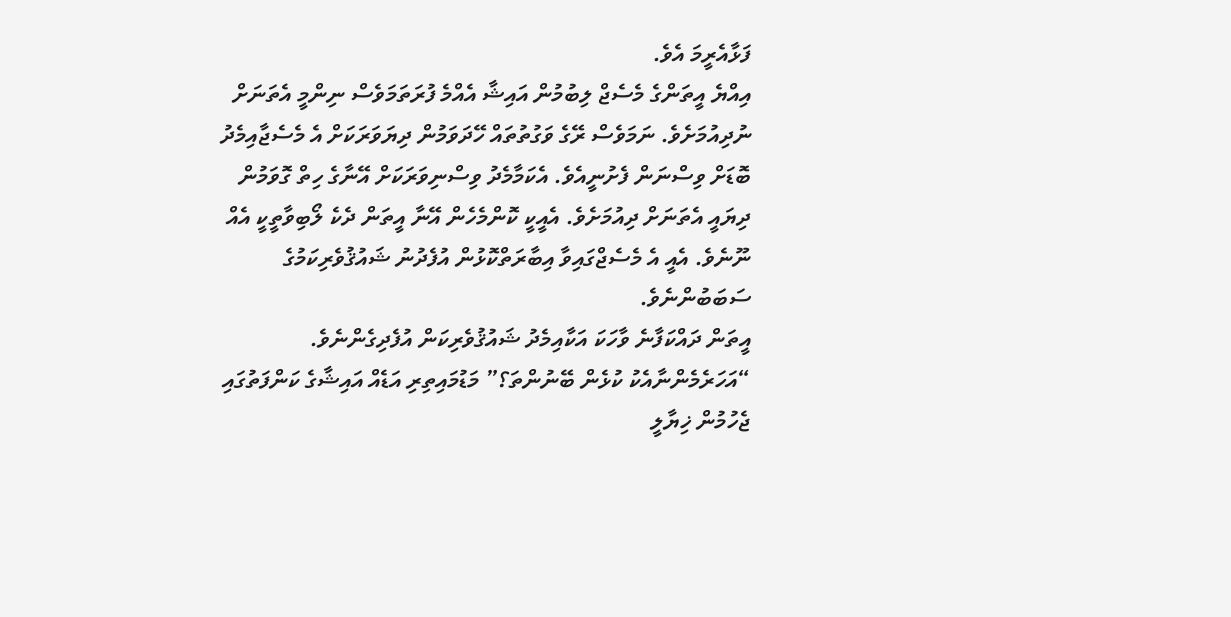ފަޅާއެރީމަ އެވެ.
އިއްޔެ އީތަންގެ މެސެޖް ލިބުމުން އައިޝާ އެއްމެ ފުރަތަމަވެސް ނިންމީ އެތަނަށް ނުދިއުމަށެވެ. ނަމަވެސް ރޭގެ ވަގުތުތައް ހޭދަވަމުން ދިޔަވަރަކަށް އެ މެސެޖާއިމެދު ބޮޑަށް ވިސްނަން ފެށުނީއެވެ. އެކަމާމެދު ވިސްނިވަރަކަށް އޭނާގެ ހިތް ގޮވަމުން ދިޔައީ އެތަނަށް ދިއުމަށެވެ. އެއީކީ ކޮންމެހެން އޭނާ އީތަން ދެކެ ލޯބިވާތީކީ އެއް ނޫނެވެ. އެއީ އެ މެސެޖްގައިވާ އިބާރަތްކޮޅުން އުފެދުނު ޝައުޤުވެރިކަމުގެ ސަބަބުންނެވެ.
އީތަން ދައްކަފާނެ ވާހަކަ އަކާއިމެދު ޝައުޤުވެރިކަން އުފެދިގެންނެވެ.
“އަހަރެމެންނާއެކު ކުޅެން ބޭނުންތަ؟” މަޑުމައިތިރި އަޑެއް އައިޝާގެ ކަންފަތުގައި ޖެހުމުން ޚިޔާލީ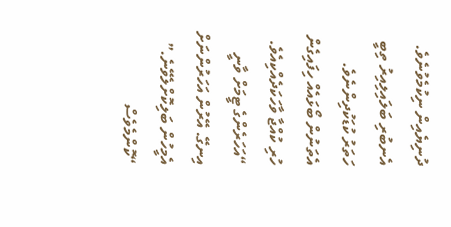ދުނިޔެއިން ނިކުމެވުނެވެ. އެނބުރި ބަލައިލިއިރު ތިބީ ހަތަރު ކުޑަކުދިންނެވެ.
އެތަނުން ބޯޅައެއް ހިފައިގެން ހުރި ކުއްޖާ ވާހަކަދެއްކިއެވެ. “އަހަރެންގެ ޓީމަށް ވާނީ އިނގޭ. އޭރުން އަހަރުންނަށް އެމީހުން ބަލިކޮށްލެވޭނެ.”
“ކޮންމެވެސް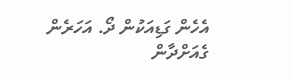އެހެން ގަޑިއަކުން ދޯ. އަހަރެން ގެއަށްދާން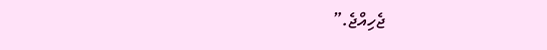ޖެހިއްޖެ.”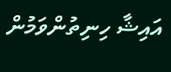އައިޝާ ހިނިތުންވަމުން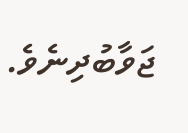ޖަވާބުދިނެވެ.